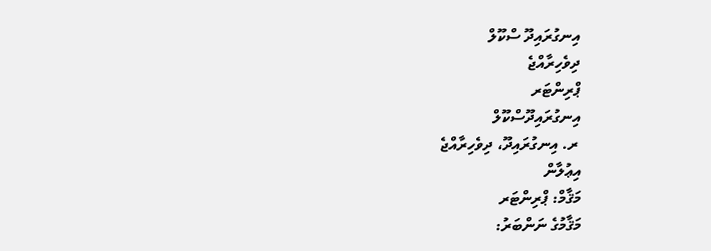އިނގުރައިދޫ ސްކޫލް
ދިވެހިރާއްޖެ
ޕްރިންޓަރ
އިނގުރައިދޫސްކޫލް
 ރ. އިނގުރައިދޫ، ދިވެހިރާއްޖެ
އިޢުލާން
މަޤާމް: ޕްރިންޓަރ
މަޤާމުގެ ނަންބަރު: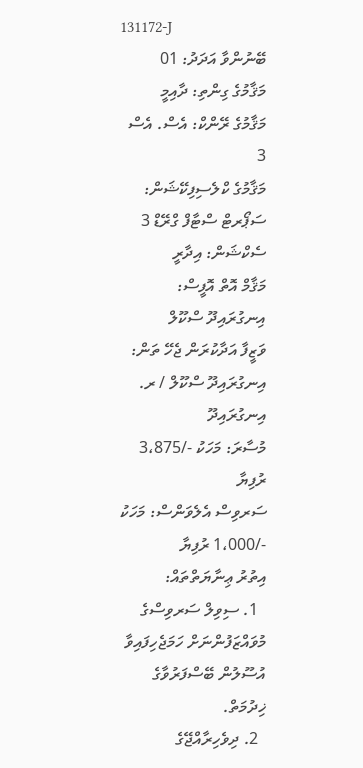131172-J
ބޭނުންވާ އަދަދު: 01
މަޤާމުގެ ގިންތި: ދާއިމީ
މަޤާމުގެ ރޭންކް: އެސް. އެސް 3
މަޤާމުގެ ކްލެސިފިކޭޝަން: ސަޕޯރޓް ސްޓާފް ގްރޭޑް 3
ސެކްޝަން: އިދާރީ
މަޤާމް އޮތް އޮފީސް: އިނގުރައިދޫ ސްކޫލް
ވަޒީފާ އަދާކުރަން ޖެހޭ ތަން: އިނގުރައިދޫ ސްކޫލް / ރ. އިނގުރައިދޫ
މުސާރަ: މަހަކު -/3،875 ރުފިޔާ
ސަރވިސް އެލެވަންސް: މަހަކު -/1،000 ރުފިޔާ
އިތުރު ޢިނާޔަތްތައް:
  1. ސިވިލް ސަރވިސްގެ މުވައްޒަފުންނަށް ހަމަޖެހިފައިވާ އުސޫލުން ބޭސްފަރުވާގެ ޚިދުމަތް.
  2. ދިވެހިރާއްޖޭގެ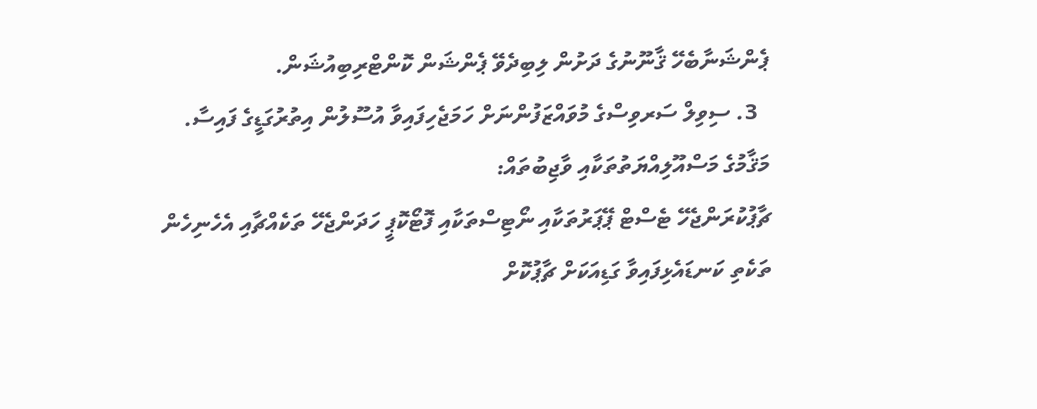ޕެންޝަނާބެހޭ ޤާނޫނުގެ ދަށުން ލިބިދެވޭ ޕެންޝަން ކޮންޓްރިބިއުޝަން.
  3. ސިވިލް ސަރވިސްގެ މުވައްޒަފުންނަށް ހަމަޖެހިފައިވާ އުސޫލުން އިތުރުގަޑީގެ ފައިސާ.
މަޤާމުގެ މަސްއޫލިއްޔަތުތަކާއި ވާޖިބުތައް:
ޗާޕުކުރަންޖެހޭ ޓެސްޓް ޕޭޕަރުތަކާއި ނޯޓިސްތަކާއި ފޮޓޯކޮޕީ ހަދަންޖެހޭ ތަކެއްޗާއި އެހެނިހެން ތަކެތި ކަނޑައެޅިފައިވާ ގަޑިއަކަށް ޗާޕުކޮށް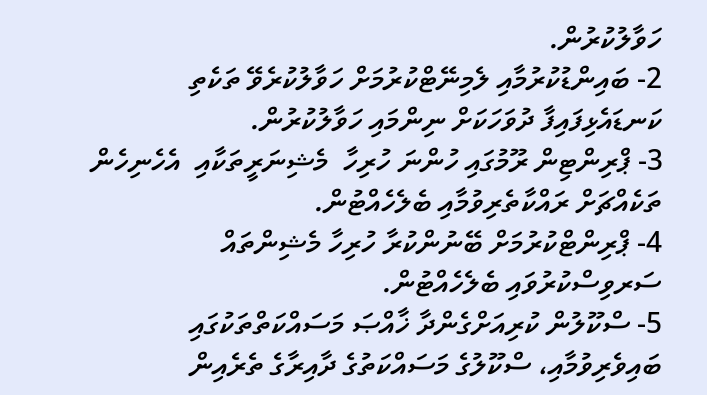ހަވާލުކުރުން.
2- ބައިންޑުކުރުމާއި ލެމިނޭޓްކުރުމަށް ހަވާލުކުރެވޭ ތަކެތި ކަނޑައެޅިފައިފާ ދުވަހަކަށް ނިންމައި ހަވާލުކުރުން.
3- ޕްރިންޓިން ރޫމުގައި ހުންނަ ހުރިހާ  މެޝިނަރީތަކާއި  އެހެނިހެން  ތަކެއްޗަށް ރައްކާތެރިވުމާއި ބެލެހެއްޓުން.
4- ޕްރިންޓްކުރުމަށް ބޭނުންކުރާ ހުރިހާ މެޝިންތައް ސަރވިސްކުރުވައި ބެލެހެއްޓުން.
5- ސްކޫލުން ކުރިއަށްގެންދާ ޚާއްޞަ މަސައްކަތްތަކުގައި ބައިވެރިވުމާއި، ސްކޫލުގެ މަސައްކަތުގެ ދާއިރާގެ ތެރެއިން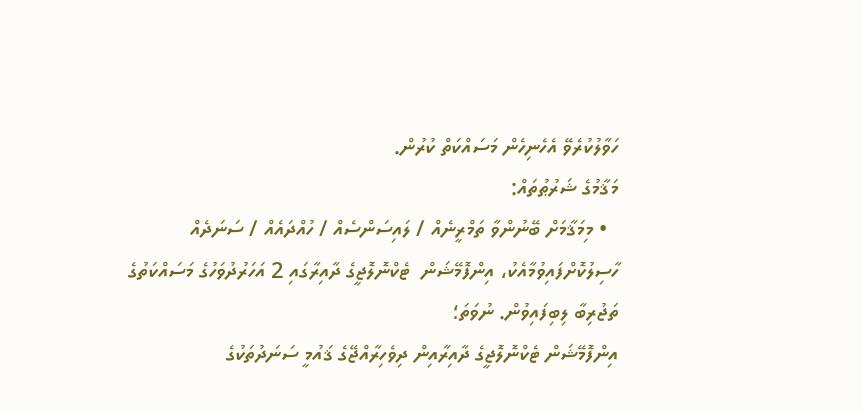ހަވާލުކުރެވޭ އެހެނިހެން މަސައްކަތް ކުރުން.
މަޤާމުގެ ޝަރުޠުތައް:
  • މިމަޤާމަށް ބޭނުންވާ ތަމްރީނެއް / ލައިސަންސެއް / ހުއްދައެއް / ސަނަދެއް ހާސިލުކޮށްފައިވުމާއެކު، އިންފޮމޭޝަން  ޓެކްނޮލޮޖީގެ ދާއިރާގައި 2 އަހަރުދުވަހުގެ މަސައްކަތުގެ ތަޖުރިބާ ލިބިފައިވުން. ނުވަތަ؛
އިންފޮމޭޝަން ޓެކްނޮލޮޖީގެ ދާއިރާއިން ދިވެހިރާއްޖޭގެ ޤައުމީ ސަނަދުތަކުގެ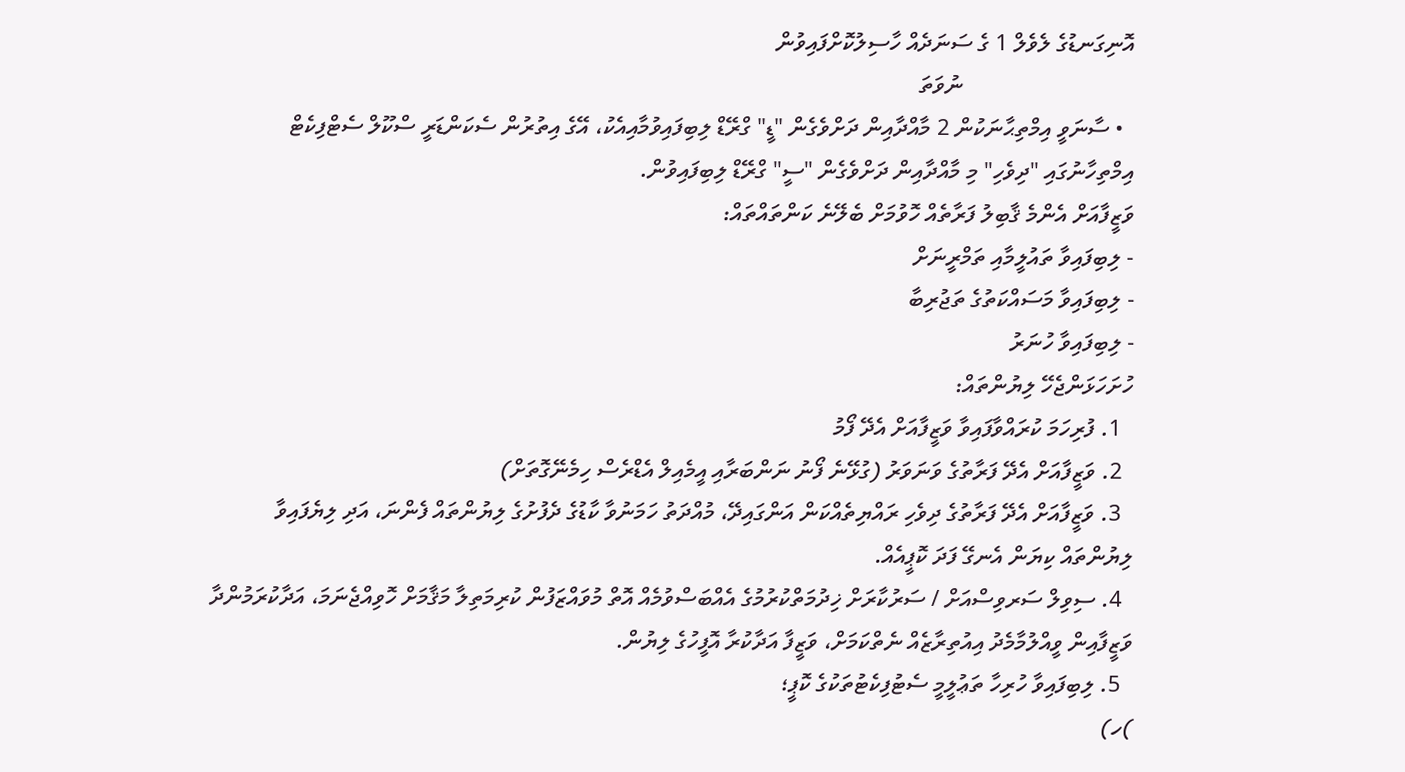އޮނިގަނޑުގެ ލެވެލް 1 ގެ ސަނަދެއް ހާސިލުކޮށްފައިވުން
                              ނުވަތަ
  • ސާނަވީ އިމްތިޙާނަކުން 2 މާއްދާއިން ދަށްވެގެން "ޑީ" ގްރޭޑް ލިބިފައިވުމާއިއެކު، އޭގެ އިތުރުން ސެކަންޑަރީ ސްކޫލް ސެޓްފިކެޓް އިމްތިހާނުގައި "ދިވެހި" މި މާއްދާއިން ދަށްވެގެން "ސީ" ގްރޭޑް ލިބިފައިވުން.
ވަޒީފާއަށް އެންމެ ޤާބިލު ފަރާތެއް ހޮވުމަށް ބެލޭނެ ކަންތައްތައް:
- ލިބިފައިވާ ތައުލީމާއި ތަމްރީނަށް
- ލިބިފައިވާ މަސައްކަތުގެ ތަޖުރިބާ
- ލިބިފައިވާ ހުނަރު
ހުށަހަޅަންޖެހޭ ލިޔުންތައް:
  1. ފުރިހަމަ ކުރައްވާފައިވާ ވަޒީފާއަށް އެދޭ ފޯމު
  2. ވަޒީފާއަށް އެދޭ ފަރާތުގެ ވަނަވަރު (ގުޅޭނެ ފޯނު ނަންބަރާއި އީމެއިލް އެޑްރެސް ހިމެނޭގޮތަށް)
  3. ވަޒީފާއަށް އެދޭ ފަރާތުގެ ދިވެހި ރައްޔިތެއްކަން އަންގައިދޭ، މުއްދަތު ހަމަނުވާ ކާޑުގެ ދެފުށުގެ ލިޔުންތައް ފެންނަ، އަދި ލިޔެފައިވާ ލިޔުންތައް ކިޔަން އެނގޭ ފަދަ ކޮޕީއެއް.
  4. ސިވިލް ސަރވިސްއަށް / ސަރުކާރަށް ޚިދުމަތްކުރުމުގެ އެއްބަސްވުމެއް އޮތް މުވައްޒަފުން ކުރިމަތިލާ މަޤާމަށް ހޮވިއްޖެނަމަ، އަދާކުރަމުންދާ ވަޒީފާއިން ވީއްލުމާމެދު އިއުތިރާޒެއް ނެތްކަމަށް، ވަޒީފާ އަދާކުރާ އޮފީހުގެ ލިޔުން.
  5. ލިބިފައިވާ ހުރިހާ ތަޢުލީމީ ސެޓުފިކެޓުތަކުގެ ކޮޕީ؛
)ހ)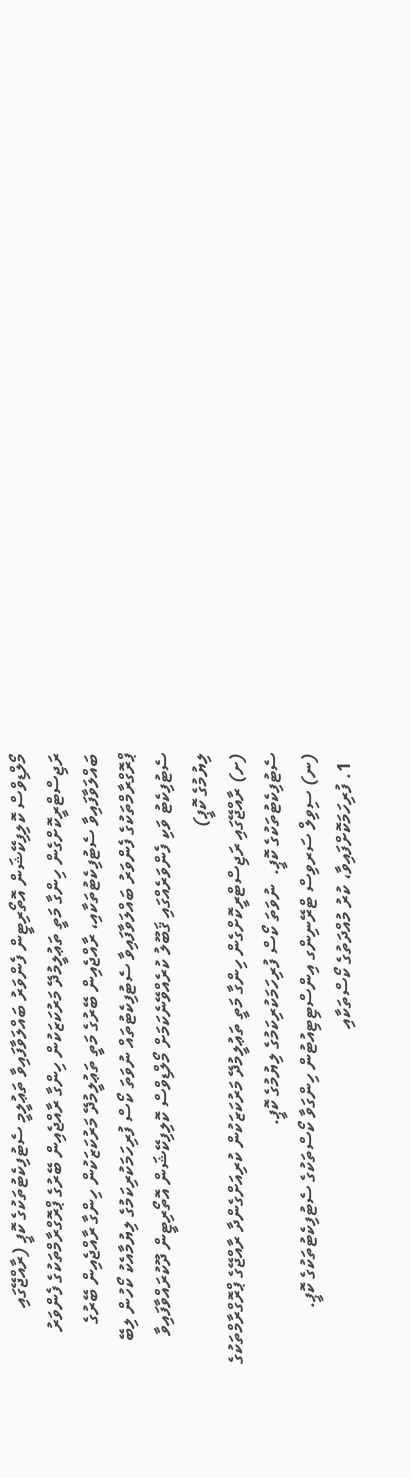މޯލްޑިވްސް ކޮލިފިކޭޝަން އޮތޯރިޓީން ފެންވަރު ބައްލަވާފައިވާ ތަޢުލީމީ ސެޓުފިކެޓުތަކުގެ ކޮޕީ (ރާއްޖޭގައި ރަޖިސްޓްރީކޮށްގެން ހިންގާ މަތީ ތަޢުލީމުދޭ މަރުކަޒަކުން ހިންގާ ރާއްޖެއިން ބޭރުގެ ޕްރޮގްރާމްތަކުގެ ފެންވަރު ބައްލަވާފައިވާ ސެޓުފިކެޓުތަކާއި، ރާއްޖެއިން ބޭރުގެ މަތީ ތަޢުލީމުދޭ މަރުކަޒަކުން ހިންގާ ރާއްޖެއިން ބޭރުގެ ޕްރޮގްރާމްތަކުގެ ފެންވަރު ބައްލަވާފައިވާ ސެޓުފިކެޓުތައް ނުވަތަ ކޯސް ފުރިހަމަކުރިކަމުގެ ލިޔުމާއެކު ކޯހުން ލިބޭ ސެޓުފިކެޓު ވަކި ފެންވަރެއްގައި ޤަބޫލު ކުރެއްވޭނެކަމަށް މޯލްޑިވްސް ކޮލިފިކޭޝަން އޮތޯރިޓީން ދޫކުރައްވާފައިވާ ލިޔުމުގެ ކޮޕީ)
(ށ) ރާއްޖޭގައި ރަޖިސްޓްރީކޮށްގެން ހިންގާ މަތީ ތަޢުލީމުދޭ މަރުކަޒަކުން ކުރިއަށްގެންދާ ރާއްޖޭގެ ޕްރޮގްރާމްތަކުގެ ސެޓުފިކެޓުތަކުގެ ކޮޕީ.  ނުވަތަ ކޯސް ފުރިހަމަކުރިކަމުގެ ލިޔުމުގެ ކޮޕީ.
(ނ) ސިވިލް ސަރވިސް ޓްރޭނިންގ އިންސްޓިޓިއުޓުން ހިންގަވާ ކޯސްތަކުގެ ސެޓުފިކެޓުތަކުގެ ކޮޕީ.
  1. ފުރިހަމަކޮށްފައިވާ، ކުރު މުއްދަތުގެ ކޯސްތަކާއި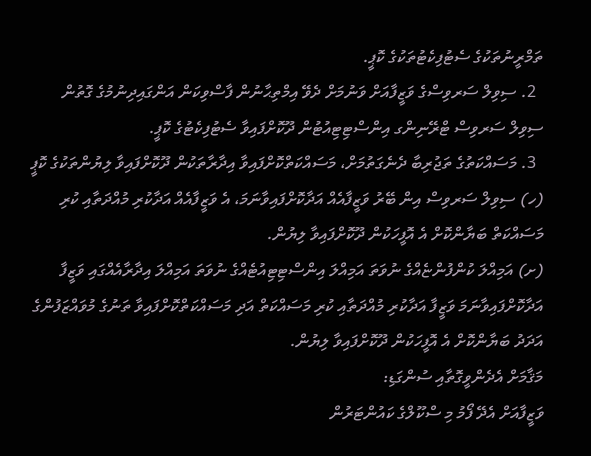ތަމްރީނުތަކުގެ ސެޓުފިކެޓުތަކުގެ ކޮޕީ.
  2. ސިވިލް ސަރވިސްގެ ވަޒީފާއަށް ވަނުމަށް ދެވޭ އިމްތިޙާނުން ފާސްވިކަން އަންގައިދިނުމުގެ ގޮތުން ސިވިލް ސަރވިސް ޓްރޭނިންގ އިންސްޓިޓިއުޓުން ދޫކޮށްފައިވާ ސެޓުފިކެޓުގެ ކޮޕީ.
  3. މަސައްކަތުގެ ތަޖުރިބާ ދެނެގަތުމަށް، މަސައްކަތްކޮށްފައިވާ އިދާރާތަކުން ދޫކޮށްފައިވާ ލިޔުންތަކުގެ ކޮޕީ
(ހ) ސިވިލް ސަރވިސް އިން ބޭރު ވަޒީފާއެއް އަދާކޮށްފައިވާނަމަ، އެ ވަޒީފާއެއް އަދާކުރި މުއްދަތާއި ކުރި މަސައްކަތް ބަޔާންކޮށް އެ އޮފީހަކުން ދޫކޮށްފައިވާ ލިޔުން.
(ށ) އަމިއްލަ ކުންފުންޏެއްގެ ނުވަތަ އަމިއްލަ އިންސްޓިޓިއުޓެއްގެ ނުވަތަ އަމިއްލަ އިދާރާއެއްގައި ވަޒީފާ އަދާކޮށްފައިވާނަމަ ވަޒީފާ އަދާކުރި މުއްދަތާއި ކުރި މަސައްކަތް އަދި މަސައްކަތްކޮށްފައިވާ ތަނުގެ މުވައްޒަފުންގެ އަދަދު ބަޔާންކޮށް އެ އޮފީހަކުން ދޫކޮށްފައިވާ ލިޔުން.
މަޤާމަށް އެދެންވީގޮތާއި ސުންގަޑި:
ވަޒީފާއަށް އެދޭ ފޯމު މި ސްކޫލްގެ ކައުންޓަރުން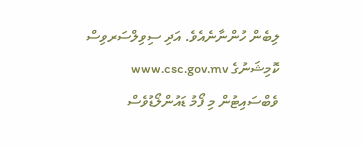ލިބެން ހުންނާނެއެވެ. އަދި ސިވިލްސަރވިސް ކޮމިޝަނުގެ www.csc.gov.mv ވެބްސައިޓުން މި ފޯމު ޑައުންލޯޑުވެސް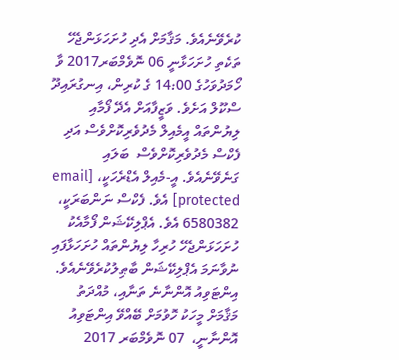ކުރެވޭނެއެވެ. މަޤާމަށް އެދި ހުށަހަޅަންޖެހޭ ތަކެތި ހުށަހަޅާނީ 06 ނޮވެމްބަރ2017 ވާ ހޯމަދުވަހުގެ 14:00 ގެ ކުރިން، އިނގުރައިދޫ ސްކޫލް އަށެވެ. ވަޒީފާއަށް އެދޭ ފޯމާއި ލިޔުންތައް އީމެއިލް މެދުވެރިކޮށްވެސް އަދި ފެކްސް މެދުވެރިކޮށްވެސް  ބަލައި ގަނެވޭނެއެވެ. އީ-މެއިލް އެޑްރެހަކީ، [email protected] އެވެ. ފެކްސް ނަންބަރަކީ، 6580382 އެވެ. އެޕްލިކޭޝަން ފޯމާއެކު ހުށަހަޅަންޖެހޭ ހުރިހާ ލިޔުންތައް ހުށަހަޅާފައި ނުވާނަމަ އެޕްލިކޭޝަން ބާޠިލުކުރެވޭނެއެވެ.
އިންޓަވިއު އޮންނާނެ ތަނާއި، މުއްދަތު
މަޤާމަށް މީހަކު ހޮވުމަށް ބޭއްވޭ އިންޓަވިއު   އޮންނާނީ،  07 ނޮވެމްބަރ 2017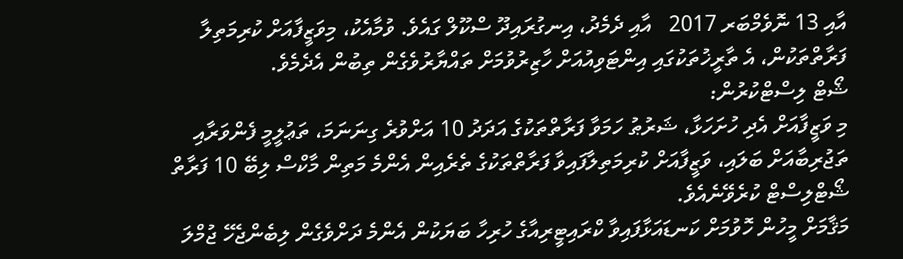އާއި 13 ނޮވެމްބަރ 2017   އާއި ދެމެދު، އިނގުރައިދޫ ސްކޫލް ގައެވެ. ވުމާއެކު، މިވަޒީފާއަށް ކުރިމަތިލާ ފަރާތްތަކުން، އެ ތާރީޚުތަކުގައި އިންޓަވިއުއަށް ހާޒިރުވުމަށް ތައްޔާރުވެގެން ތިބުން އެދެމެވެ.
ޝޯޓް ލިސްޓްކުރުން:
މި ވަޒީފާއަށް އެދި ހުށަހަޅާ، ޝަރުޠު ހަމަވާ ފަރާތްތަކުގެ އަދަދު 10 އަށްވުރެ ގިނަނަމަ، ތަޢުލީމީ ފެންވަރާއި ތަޖުރިބާއަށް ބަލައި، ވަޒީފާއަށް ކުރިމަތިލާފައިވާ ފަރާތްތަކުގެ ތެރެއިން އެންމެ މަތިން މާކްސް ލިބޭ 10 ފަރާތް ޝޯޓްލިސްޓް ކުރެވޭނެއެވެ.
މަޤާމަށް މީހުން ހޮވުމަށް ކަނޑައަޅާފައިވާ ކްރައިޓީރިއާގެ ހުރިހާ ބަޔަކުން އެންމެ ދަށްވެގެން ލިބެންޖެހޭ ޖުމްލަ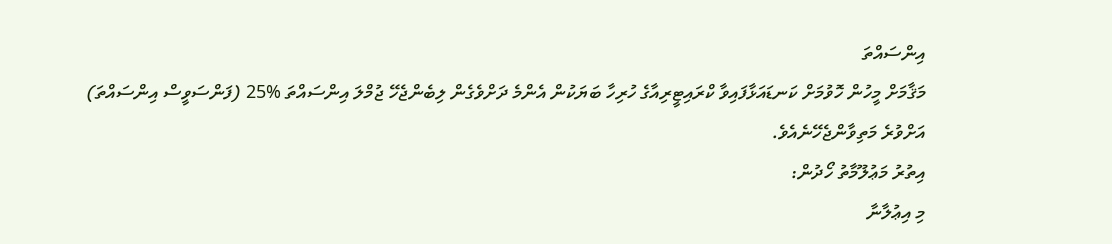އިންސައްތަ
މަޤާމަށް މީހުން ހޮވުމަށް ކަނޑައަޅާފައިވާ ކްރައިޓީރިއާގެ ހުރިހާ ބަޔަކުން އެންމެ ދަށްވެގެން ލިބެންޖެހޭ ޖުމްލަ އިންސައްތަ %25 (ފަންސަވީސް އިންސައްތަ) އަށްވުރެ މަތިވާންޖެހޭނެއެވެ.
އިތުރު މަޢުލޫމާތު ހޯދުން:
މި އިޢުލާނާ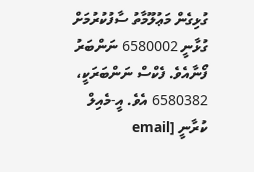ގުޅިގެން މަޢުލޫމާތު ސާފުކުރުމަށް ގުޅާނީ 6580002 ނަންބަރު ފޯނާއެވެ. ފެކްސް ނަންބަރަކީ، 6580382 އެވެ. އީ-މެއިލް ކުރާނީ [email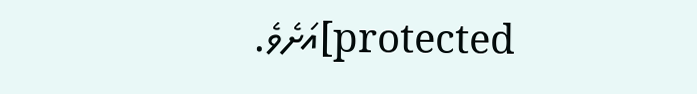protected]އަށެވެ.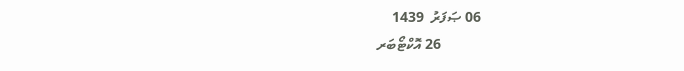06 ޞަފަރު  1439
           26 އޮކްޓޯބަރ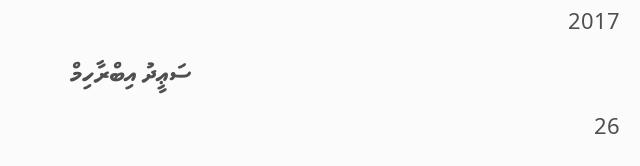2017
                                                                           ސަޢީދު އިބްރާހިމް
26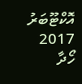އޮކްޓޫބަރު 2017
ހޯދާ